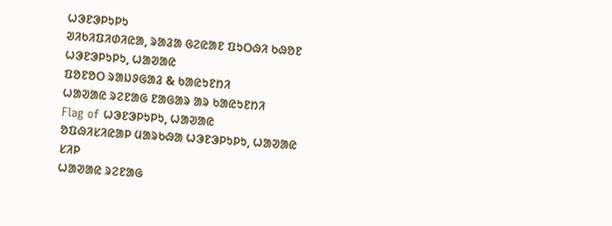ᱦᱳᱱᱳᱞᱩᱞᱩ
ᱣᱤᱠᱤᱯᱤᱰᱤᱭᱟ, ᱨᱟᱲᱟ ᱜᱮᱭᱟᱱ ᱯᱩᱛᱷᱤ ᱠᱷᱚᱱ
ᱦᱳᱱᱳᱞᱩᱞᱩ, ᱦᱟᱣᱟᱭ
ᱯᱚᱱᱚᱛ ᱨᱟᱡᱽᱜᱟᱲ & ᱠᱟᱭᱩᱱᱴᱤ
ᱦᱟᱣᱟᱭ ᱨᱮᱱᱟᱜ ᱱᱟᱜᱟᱨ ᱟᱨ ᱠᱟᱭᱩᱱᱴᱤ
Flag of ᱦᱳᱱᱳᱞᱩᱞᱩ, ᱦᱟᱣᱟᱭ
ᱚᱯᱷᱤᱥᱤᱭᱟᱞ ᱢᱟᱨᱠᱷᱟ ᱦᱳᱱᱳᱞᱩᱞᱩ, ᱦᱟᱣᱟᱭ
ᱥᱤᱞ
ᱦᱟᱣᱟᱭ ᱨᱮᱱᱟᱜ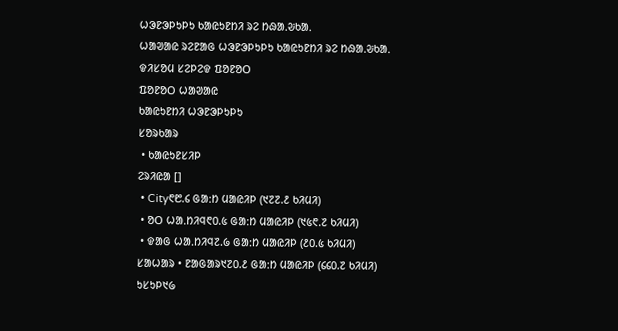ᱦᱳᱱᱳᱞᱩᱞᱩ ᱠᱟᱭᱩᱱᱴᱤ ᱨᱮ ᱴᱷᱟᱹᱶᱠᱟᱹ
ᱦᱟᱣᱟᱭ ᱨᱮᱱᱟᱜ ᱦᱳᱱᱳᱞᱩᱞᱩ ᱠᱟᱭᱩᱱᱴᱤ ᱨᱮ ᱴᱷᱟᱹᱶᱠᱟᱹ
ᱫᱤᱥᱚᱢ ᱥᱮᱞᱮᱫ ᱯᱚᱱᱚᱛ
ᱯᱚᱱᱚᱛ ᱦᱟᱣᱟᱭ
ᱠᱟᱭᱩᱱᱴᱤ ᱦᱳᱱᱳᱞᱩᱞᱩ
ᱥᱚᱨᱠᱟᱨ
 • ᱠᱟᱭᱩᱱᱥᱤᱞ
ᱮᱨᱤᱭᱟ []
 • City᱖᱘.᱔ ᱜᱟᱺᱴ ᱢᱟᱭᱤᱞ (᱑᱗᱗.᱒ ᱠᱤᱢᱤ)
 • ᱚᱛ ᱦᱟᱹᱴᱤᱧ᱖᱐.᱕ ᱜᱟᱺᱴ ᱢᱟᱭᱤᱞ (᱑᱕᱖.᱗ ᱠᱤᱢᱤ)
 • ᱫᱟᱜ ᱦᱟᱹᱴᱤᱧ᱗.᱙ ᱜᱟᱺᱴ ᱢᱟᱭᱤᱞ (᱒᱐.᱕ ᱠᱤᱢᱤ)
ᱥᱟᱦᱟᱨ • ᱱᱟᱜᱟᱨ᱑᱗᱐.᱒ ᱜᱟᱺᱴ ᱢᱟᱭᱤᱞ (᱔᱔᱐.᱗ ᱠᱤᱢᱤ)
ᱩᱥᱩᱞ᱑᱙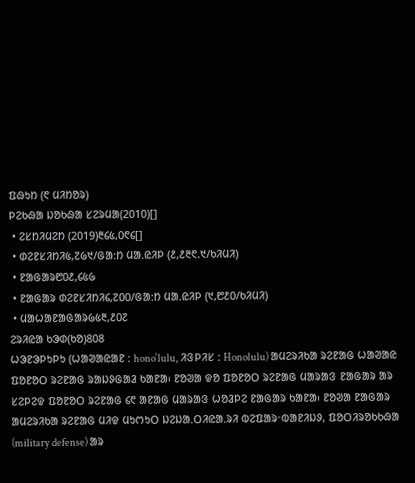ᱯᱷᱩᱴ (᱖ ᱢᱤᱴᱚᱨ)
ᱞᱮᱠᱷᱟ ᱡᱚᱠᱷᱟ ᱥᱮᱨᱢᱟ(2010)[]
 • ᱮᱥᱴᱤᱢᱮᱴ (2019)᱓᱔᱕,᱐᱖᱔[]
 • ᱰᱮᱱᱥᱤᱴᱤ᱕,᱗᱙᱑/ᱜᱟᱺᱴ ᱢᱟᱹᱭᱤᱞ (᱒,᱒᱓᱖.᱑/ᱠᱤᱢᱤ)
 • ᱱᱟᱜᱟᱨ᱘᱐᱒,᱔᱕᱙
 • ᱱᱟᱜᱟᱨ ᱰᱮᱱᱥᱤᱴᱤ᱔,᱗᱐᱐/ᱜᱟᱺᱴ ᱢᱟᱹᱭᱤᱞ (᱑,᱘᱒᱐/ᱠᱤᱢᱤ)
 • ᱢᱟᱦᱟᱱᱟᱜᱟᱨ᱙᱕᱓,᱒᱐᱗
ᱮᱨᱤᱭᱟ ᱠᱳᱰ(ᱠᱚ)808
ᱦᱳᱱᱳᱞᱩᱞᱩ (ᱦᱟᱣᱟᱭᱟᱱ ᱺ honoˈlulu, ᱤᱝᱞᱤᱥ ᱺ Honolulu) ᱟᱢᱮᱨᱤᱠᱟ ᱨᱮᱱᱟᱜ ᱦᱟᱣᱟᱭ ᱯᱚᱱᱚᱛ ᱨᱮᱱᱟᱜ ᱨᱟᱡᱽᱜᱟᱲ ᱠᱟᱱᱟ᱾ ᱱᱚᱣᱟ ᱫᱚ ᱯᱚᱱᱚᱛ ᱨᱮᱱᱟᱜ ᱢᱟᱨᱟᱝ ᱱᱟᱜᱟᱨ ᱟᱨ ᱥᱮᱞᱮᱫ ᱯᱚᱱᱚᱛ ᱨᱮᱱᱟᱜ ᱔᱖ ᱟᱱᱟᱜ ᱢᱟᱨᱟᱝ ᱦᱚᱲᱞᱮ ᱱᱟᱜᱟᱨ ᱠᱟᱱᱟ᱾ ᱱᱚᱣᱟ ᱱᱟᱜᱟᱨ ᱟᱢᱮᱨᱤᱠᱟ ᱨᱮᱱᱟᱜ ᱢᱤᱫ ᱢᱩᱬᱩᱛ ᱡᱮᱡᱟᱹᱛᱤᱭᱟᱹᱨᱤ ᱵᱮᱯᱟᱨᱼᱵᱟᱱᱤᱡᱽ, ᱯᱚᱛᱤᱨᱚᱠᱠᱷᱟ (military defense) ᱟᱨ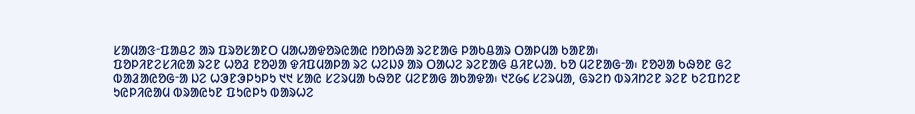ᱥᱟᱢᱟᱝᱼᱯᱟᱪᱮ ᱟᱨ ᱯᱨᱚᱥᱟᱱᱛ ᱢᱟᱦᱟᱫᱚᱨᱭᱟᱭ ᱴᱚᱴᱷᱟ ᱨᱮᱱᱟᱜ ᱞᱟᱠᱪᱟᱨ ᱛᱟᱞᱢᱟ ᱠᱟᱱᱟ᱾
ᱯᱚᱞᱤᱱᱮᱥᱤᱭᱟ ᱨᱮᱱ ᱦᱚᱲ ᱱᱚᱣᱟ ᱫᱤᱯᱢᱟᱞᱟ ᱨᱮ ᱦᱮᱡᱽ ᱟᱨ ᱛᱟᱦᱮ ᱨᱮᱱᱟᱜ ᱪᱤᱱᱦᱟᱹ ᱠᱚ ᱢᱮᱱᱟᱜᱼᱟ᱾ ᱱᱚᱣᱟ ᱠᱷᱚᱱ ᱜᱮ ᱵᱟᱲᱟᱭᱚᱜᱼᱟ ᱡᱮ ᱦᱳᱱᱳᱞᱩᱞᱩ ᱑᱑ ᱥᱟᱭ ᱥᱮᱨᱢᱟ ᱠᱷᱚᱱ ᱢᱮᱱᱟᱜ ᱟᱠᱟᱫᱟ᱾ ᱑᱗᱙᱔ ᱥᱮᱨᱢᱟ, ᱜᱨᱮᱴ ᱵᱨᱤᱴᱮᱱ ᱨᱮᱱ ᱠᱮᱯᱴᱮᱱ ᱩᱭᱞᱤᱭᱟᱢ ᱵᱨᱟᱭᱩᱱ ᱯᱩᱭᱞᱩ ᱵᱟᱨᱦᱮ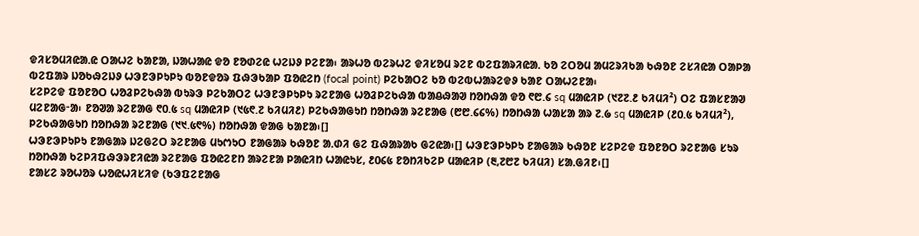ᱫᱤᱥᱚᱢᱤᱭᱟᱹᱭ ᱛᱟᱦᱮ ᱠᱟᱱᱟ, ᱡᱟᱦᱟᱭ ᱫᱚ ᱱᱚᱰᱮᱭ ᱦᱮᱡᱽ ᱞᱮᱱᱟ᱾ ᱟᱨᱦᱚ ᱵᱮᱨᱦᱮ ᱫᱤᱥᱚᱢ ᱨᱮᱱ ᱵᱮᱯᱟᱨᱤᱭᱟᱹ ᱠᱚ ᱮᱛᱚᱢ ᱟᱢᱮᱨᱤᱠᱟ ᱠᱷᱚᱱ ᱮᱥᱤᱭᱟ ᱛᱟᱞᱟ ᱵᱮᱯᱟᱨ ᱡᱚᱠᱷᱮᱡᱽ ᱦᱳᱱᱳᱞᱩᱞᱩ ᱵᱚᱱᱫᱚᱨ ᱯᱷᱳᱠᱟᱞ ᱯᱚᱭᱮᱴ (focal point) ᱞᱮᱠᱟᱛᱮ ᱠᱚ ᱵᱮᱵᱦᱟᱨᱮᱫᱽ ᱠᱟᱱ ᱛᱟᱦᱮᱱᱟ᱾
ᱥᱮᱞᱮᱫ ᱯᱚᱱᱚᱛ ᱦᱚᱲᱞᱮᱠᱷᱟ ᱵᱩᱨᱳ ᱞᱮᱠᱟᱛᱮ ᱦᱳᱱᱳᱞᱩᱞᱩ ᱨᱮᱱᱟᱜ ᱦᱚᱲᱞᱮᱠᱷᱟ ᱵᱟᱪᱷᱟᱣ ᱴᱚᱴᱷᱟ ᱫᱚ ᱖᱘.᱔ sq ᱢᱟᱭᱤᱞ (᱑᱗᱗.᱒ ᱠᱤᱢᱤ²) ᱛᱮ ᱯᱟᱥᱱᱟᱣ ᱢᱮᱱᱟᱜᱼᱟ᱾ ᱱᱚᱣᱟ ᱨᱮᱱᱟᱜ ᱖᱐.᱕ sq ᱢᱟᱭᱤᱞ (᱑᱕᱖.᱗ ᱠᱤᱢᱤ᱒) ᱞᱮᱠᱷᱟᱜᱩᱴ ᱴᱚᱴᱷᱟ ᱨᱮᱱᱟᱜ (᱘᱘.᱔᱔%) ᱴᱚᱴᱷᱟ ᱦᱟᱥᱟ ᱟᱨ ᱗.᱙ sq ᱢᱟᱭᱤᱞ (᱒᱐.᱕ ᱠᱤᱢᱤ²), ᱞᱮᱠᱷᱟᱜᱩᱴ ᱴᱚᱴᱷᱟ ᱨᱮᱱᱟᱜ (᱑᱑.᱕᱖%) ᱴᱚᱴᱷᱟ ᱫᱟᱜ ᱠᱟᱱᱟ᱾[]
ᱦᱳᱱᱳᱞᱩᱞᱩ ᱱᱟᱜᱟᱨ ᱡᱮᱜᱮᱛ ᱨᱮᱱᱟᱜ ᱢᱩᱬᱩᱛ ᱱᱟᱜᱟᱨ ᱠᱷᱚᱱ ᱟᱹᱰᱤ ᱜᱮ ᱯᱷᱟᱨᱟᱠ ᱜᱮᱭᱟ᱾[] ᱦᱳᱱᱳᱞᱩᱞᱩ ᱱᱟᱜᱟᱨ ᱠᱷᱚᱱ ᱥᱮᱞᱮᱫ ᱯᱚᱱᱚᱛ ᱨᱮᱱᱟᱜ ᱥᱩᱨ ᱴᱚᱴᱷᱟ ᱠᱮᱞᱤᱯᱷᱳᱨᱱᱤᱭᱟ ᱨᱮᱱᱟᱜ ᱯᱚᱭᱮᱱᱴ ᱟᱨᱮᱱᱟ ᱞᱟᱭᱤᱴ ᱦᱟᱭᱩᱥ, ᱒᱐᱔᱕ ᱱᱚᱴᱤᱠᱮᱞ ᱢᱟᱭᱤᱞ (᱓,᱗᱘᱗ ᱠᱤᱢᱤ) ᱥᱟᱹᱜᱤᱱ᱾[]
ᱱᱟᱥᱮ ᱨᱚᱦᱚᱨ ᱦᱚᱭᱦᱤᱥᱤᱫ (ᱠᱳᱯᱮᱱᱟᱜ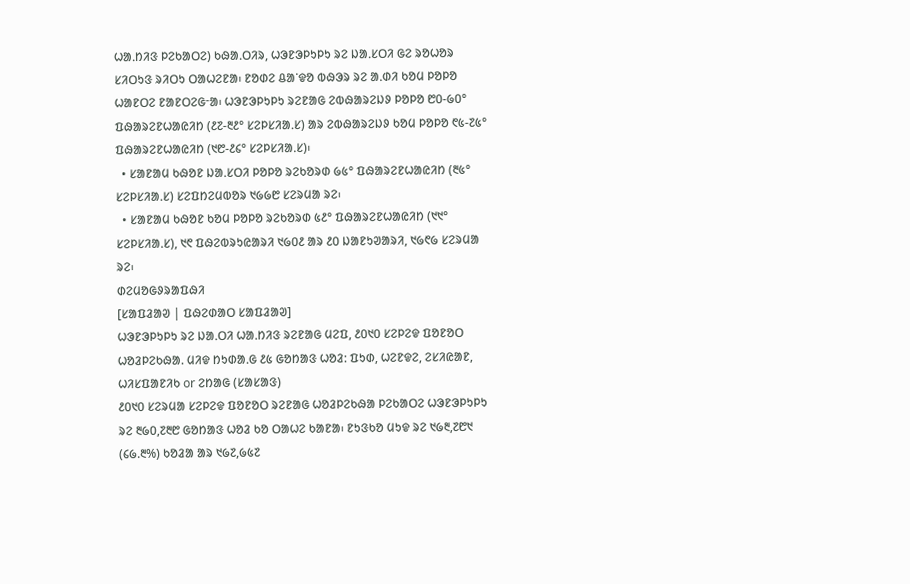ᱦᱟᱹᱴᱤᱝ ᱞᱮᱠᱟᱛᱮ) ᱠᱷᱟᱹᱛᱤᱨ, ᱦᱳᱱᱳᱞᱩᱞᱩ ᱨᱮ ᱡᱟᱹᱥᱛᱤ ᱜᱮ ᱨᱚᱦᱚᱨ ᱥᱤᱛᱩᱝ ᱨᱤᱛᱩ ᱛᱟᱦᱮᱱᱟ᱾ ᱱᱚᱰᱮ ᱪᱟᱸᱫᱚ ᱵᱷᱳᱨ ᱨᱮ ᱟᱹᱰᱤ ᱠᱚᱢ ᱞᱚᱞᱚ ᱦᱟᱱᱛᱮ ᱱᱟᱱᱛᱮᱜᱼᱟ᱾ ᱦᱳᱱᱳᱞᱩᱞᱩ ᱨᱮᱱᱟᱜ ᱮᱵᱷᱟᱨᱮᱡᱽ ᱞᱚᱞᱚ ᱘᱐-᱙᱐° ᱯᱷᱟᱨᱮᱱᱦᱟᱭᱤᱴ (᱒᱗-᱓᱒° ᱥᱮᱞᱥᱤᱟᱹᱥ) ᱟᱨ ᱮᱵᱷᱟᱨᱮᱡᱽ ᱠᱚᱢ ᱞᱚᱞᱚ ᱖᱕-᱗᱕° ᱯᱷᱟᱨᱮᱱᱦᱟᱭᱤᱴ (᱑᱘-᱒᱔° ᱥᱮᱞᱥᱤᱟᱹᱥ)᱾
  • ᱥᱟᱱᱟᱢ ᱠᱷᱚᱱ ᱡᱟᱹᱥᱛᱤ ᱞᱚᱞᱚ ᱨᱮᱠᱚᱨᱰ ᱙᱕° ᱯᱷᱟᱨᱮᱱᱦᱟᱭᱤᱴ (᱓᱕° ᱥᱮᱞᱥᱤᱟᱹᱥ) ᱥᱮᱯᱴᱮᱢᱵᱚᱨ ᱑᱙᱙᱘ ᱥᱮᱨᱢᱟ ᱨᱮ᱾
  • ᱥᱟᱱᱟᱢ ᱠᱷᱚᱱ ᱠᱚᱢ ᱞᱚᱞᱚ ᱨᱮᱠᱚᱨᱰ ᱕᱒° ᱯᱷᱟᱨᱮᱱᱦᱟᱭᱤᱴ (᱑᱑° ᱥᱮᱞᱥᱤᱟᱹᱥ), ᱑᱖ ᱯᱷᱮᱵᱨᱩᱭᱟᱨᱤ ᱑᱙᱐᱒ ᱟᱨ ᱒᱐ ᱡᱟᱱᱩᱣᱟᱨᱤ, ᱑᱙᱖᱙ ᱥᱮᱨᱢᱟ ᱨᱮ᱾
ᱰᱮᱢᱚᱜᱽᱨᱟᱯᱷᱤ
[ᱥᱟᱯᱲᱟᱣ | ᱯᱷᱮᱰᱟᱛ ᱥᱟᱯᱲᱟᱣ]
ᱦᱳᱱᱳᱞᱩᱞᱩ ᱨᱮ ᱡᱟᱹᱛᱤ ᱦᱟᱹᱴᱤᱝ ᱨᱮᱱᱟᱜ ᱢᱮᱯ, ᱒᱐᱑᱐ ᱥᱮᱞᱮᱫ ᱯᱚᱱᱚᱛ ᱦᱚᱲᱞᱮᱠᱷᱟ. ᱢᱤᱫ ᱴᱩᱰᱟᱹᱜ ᱒᱕ ᱜᱚᱴᱟᱝ ᱦᱚᱲ: ᱯᱩᱰ, ᱦᱮᱱᱫᱮ, ᱮᱥᱤᱭᱟᱱ, ᱦᱤᱥᱯᱟᱱᱤᱠ or ᱮᱴᱟᱜ (ᱥᱟᱥᱟᱝ)
᱒᱐᱑᱐ ᱥᱮᱨᱢᱟ ᱥᱮᱞᱮᱫ ᱯᱚᱱᱚᱛ ᱨᱮᱱᱟᱜ ᱦᱚᱲᱞᱮᱠᱷᱟ ᱞᱮᱠᱟᱛᱮ ᱦᱳᱱᱳᱞᱩᱞᱩ ᱨᱮ ᱓᱙᱐,᱗᱓᱘ ᱜᱚᱴᱟᱝ ᱦᱚᱲ ᱠᱚ ᱛᱟᱦᱮ ᱠᱟᱱᱟ᱾ ᱱᱩᱝᱠᱚ ᱢᱩᱫ ᱨᱮ ᱑᱙᱓,᱗᱘᱑ (᱔᱙.᱓%) ᱠᱚᱲᱟ ᱟᱨ ᱑᱙᱗,᱙᱕᱗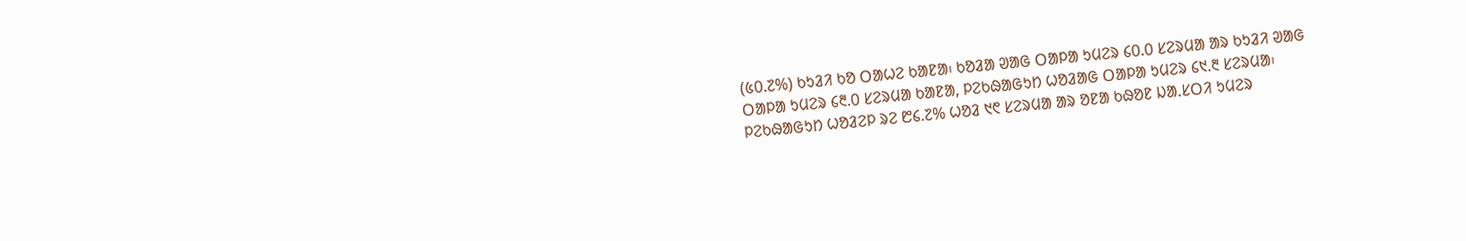(᱕᱐.᱗%) ᱠᱩᱲᱤ ᱠᱚ ᱛᱟᱦᱮ ᱠᱟᱱᱟ᱾ ᱠᱚᱲᱟ ᱣᱟᱜ ᱛᱟᱞᱟ ᱩᱢᱮᱨ ᱔᱐.᱐ ᱥᱮᱨᱢᱟ ᱟᱨ ᱠᱩᱲᱤ ᱣᱟᱜ ᱛᱟᱞᱟ ᱩᱢᱮᱨ ᱔᱓.᱐ ᱥᱮᱨᱢᱟ ᱠᱟᱱᱟ, ᱞᱮᱠᱷᱟᱜᱩᱴ ᱦᱚᱲᱟᱜ ᱛᱟᱞᱟ ᱩᱢᱮᱨ ᱔᱑.᱓ ᱥᱮᱨᱢᱟ᱾ ᱞᱮᱠᱷᱟᱜᱩᱴ ᱦᱚᱲᱮᱞ ᱨᱮ ᱘᱔.᱗% ᱦᱚᱲ ᱑᱖ ᱥᱮᱨᱢᱟ ᱟᱨ ᱚᱱᱟ ᱠᱷᱚᱱ ᱡᱟᱹᱥᱛᱤ ᱩᱢᱮᱨ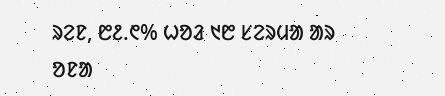ᱨᱮᱱ, ᱘᱒.᱖% ᱦᱚᱲ ᱑᱘ ᱥᱮᱨᱢᱟ ᱟᱨ ᱚᱱᱟ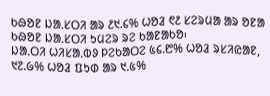ᱠᱷᱚᱱ ᱡᱟᱹᱥᱛᱤ ᱟᱨ ᱒᱑.᱔% ᱦᱚᱲ ᱖᱒ ᱥᱮᱨᱢᱟ ᱟᱨ ᱚᱱᱟ ᱠᱷᱚᱱ ᱡᱟᱹᱥᱛᱤ ᱩᱢᱮᱨ ᱨᱮ ᱠᱟᱱᱟᱠᱚ᱾
ᱡᱟᱹᱛᱤ ᱦᱤᱥᱟᱹᱵᱽ ᱞᱮᱠᱟᱛᱮ ᱕᱔.᱘% ᱦᱚᱲ ᱨᱥᱤᱭᱟᱱ, ᱑᱗.᱙% ᱦᱚᱲ ᱯᱩᱰ ᱟᱨ ᱑.᱕%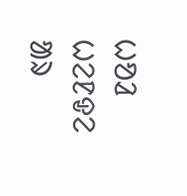ᱦᱚᱲ ᱦᱮᱱᱫᱮ ᱟᱨ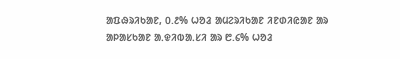ᱟᱯᱷᱨᱤᱠᱟᱱ, ᱐.᱒% ᱦᱚᱲ ᱟᱢᱮᱨᱤᱠᱟᱱ ᱤᱱᱰᱤᱭᱟᱱ ᱟᱨ ᱟᱞᱟᱥᱠᱟᱱ ᱟᱹᱫᱤᱵᱟᱹᱥᱤ ᱟᱨ ᱘.᱔% ᱦᱚᱲ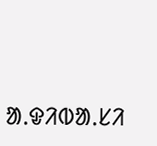ᱟᱹᱫᱤᱵᱟᱹᱥᱤ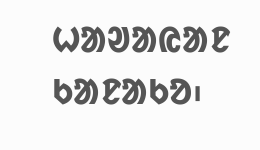ᱦᱟᱣᱟᱭᱟᱱ ᱠᱟᱱᱟᱠᱚ᱾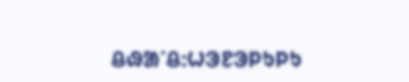ᱪᱷᱟᱸᱪ:ᱦᱳᱱᱳᱞᱩᱞᱩ